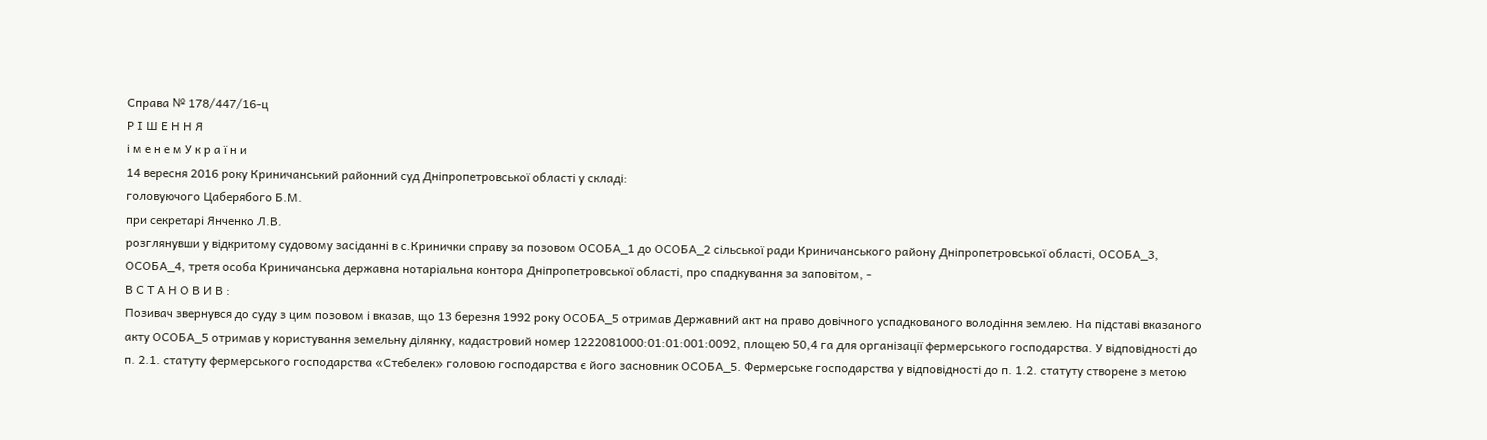Справа № 178/447/16-ц
Р І Ш Е Н Н Я
і м е н е м У к р а ї н и
14 вересня 2016 року Криничанський районний суд Дніпропетровської області у складі:
головуючого Цаберябого Б.М.
при секретарі Янченко Л.В.
розглянувши у відкритому судовому засіданні в с.Кринички справу за позовом ОСОБА_1 до ОСОБА_2 сільської ради Криничанського району Дніпропетровської області, ОСОБА_3, ОСОБА_4, третя особа Криничанська державна нотаріальна контора Дніпропетровської області, про спадкування за заповітом, -
В С Т А Н О В И В :
Позивач звернувся до суду з цим позовом і вказав, що 13 березня 1992 року ОСОБА_5 отримав Державний акт на право довічного успадкованого володіння землею. На підставі вказаного акту ОСОБА_5 отримав у користування земельну ділянку, кадастровий номер 1222081000:01:01:001:0092, площею 50,4 га для організації фермерського господарства. У відповідності до п. 2.1. статуту фермерського господарства «Стебелек» головою господарства є його засновник ОСОБА_5. Фермерське господарства у відповідності до п. 1.2. статуту створене з метою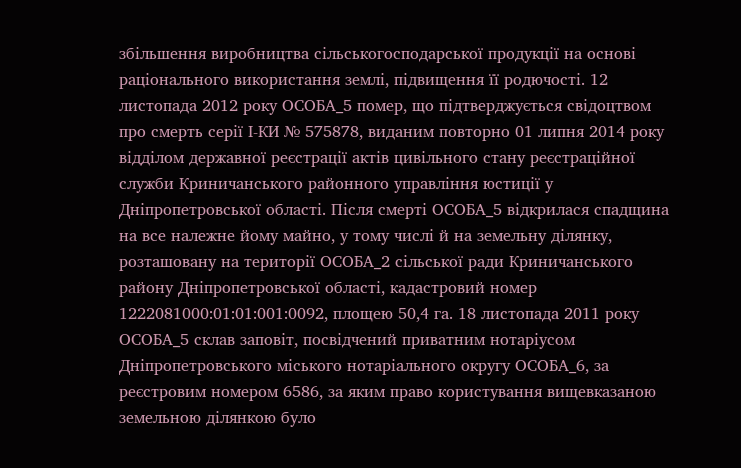збільшення виробництва сільськогосподарської продукції на основі раціонального використання землі, підвищення її родючості. 12 листопада 2012 року ОСОБА_5 помер, що підтверджується свідоцтвом про смерть серії І-КИ № 575878, виданим повторно 01 липня 2014 року відділом державної реєстрації актів цивільного стану реєстраційної служби Криничанського районного управління юстиції у Дніпропетровської області. Після смерті ОСОБА_5 відкрилася спадщина на все належне йому майно, у тому числі й на земельну ділянку, розташовану на території ОСОБА_2 сільської ради Криничанського району Дніпропетровської області, кадастровий номер 1222081000:01:01:001:0092, площею 50,4 га. 18 листопада 2011 року ОСОБА_5 склав заповіт, посвідчений приватним нотаріусом Дніпропетровського міського нотаріального округу ОСОБА_6, за реєстровим номером 6586, за яким право користування вищевказаною земельною ділянкою було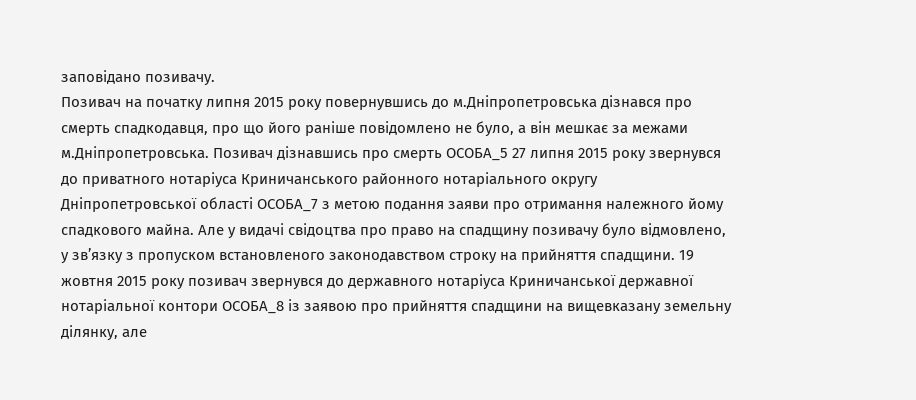заповідано позивачу.
Позивач на початку липня 2015 року повернувшись до м.Дніпропетровська дізнався про смерть спадкодавця, про що його раніше повідомлено не було, а він мешкає за межами м.Дніпропетровська. Позивач дізнавшись про смерть ОСОБА_5 27 липня 2015 року звернувся до приватного нотаріуса Криничанського районного нотаріального округу Дніпропетровської області ОСОБА_7 з метою подання заяви про отримання належного йому спадкового майна. Але у видачі свідоцтва про право на спадщину позивачу було відмовлено, у зв’язку з пропуском встановленого законодавством строку на прийняття спадщини. 19 жовтня 2015 року позивач звернувся до державного нотаріуса Криничанської державної нотаріальної контори ОСОБА_8 із заявою про прийняття спадщини на вищевказану земельну ділянку, але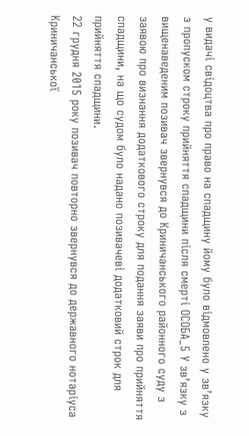у видачі свідоцтва про право на спадщину йому було відмовлено у зв’язку з пропуском строку прийняття спадщини після смерті ОСОБА_5 У зв’язку з вищенаведеним позивач звернувся до Криничанського районного суду з заявою про визнання додаткового строку для подання заяви про прийняття спадщини, на що судом було надано позивачеві додатковий строк для прийняття спадщини.
22 грудня 2015 року позивач повторно звернувся до державного нотаріуса Криничанської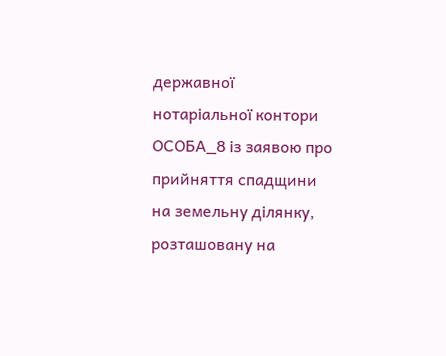державної нотаріальної контори ОСОБА_8 із заявою про прийняття спадщини на земельну ділянку, розташовану на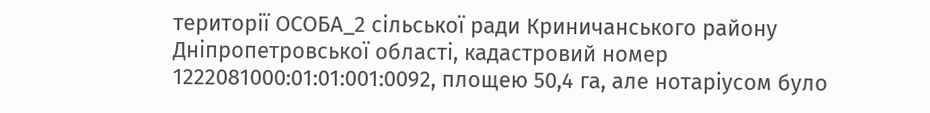території ОСОБА_2 сільської ради Криничанського району Дніпропетровської області, кадастровий номер 1222081000:01:01:001:0092, площею 50,4 га, але нотаріусом було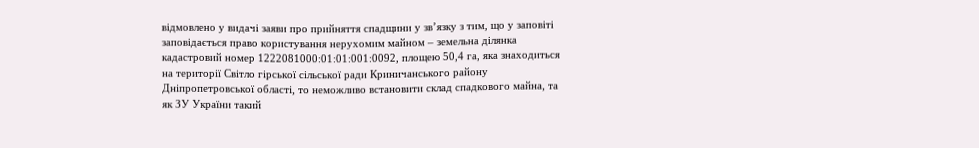відмовлено у видачі заяви про прийняття спадщини у зв’язку з тим, що у заповіті заповідається право користування нерухомим майном – земельна ділянка кадастровий номер 1222081000:01:01:001:0092, площею 50,4 га, яка знаходиться на території Світло гірської сільської ради Криничанського району Дніпропетровської області, то неможливо встановити склад спадкового майна, та як ЗУ України такий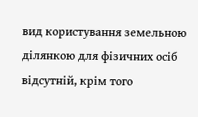вид користування земельною ділянкою для фізичних осіб відсутній, крім того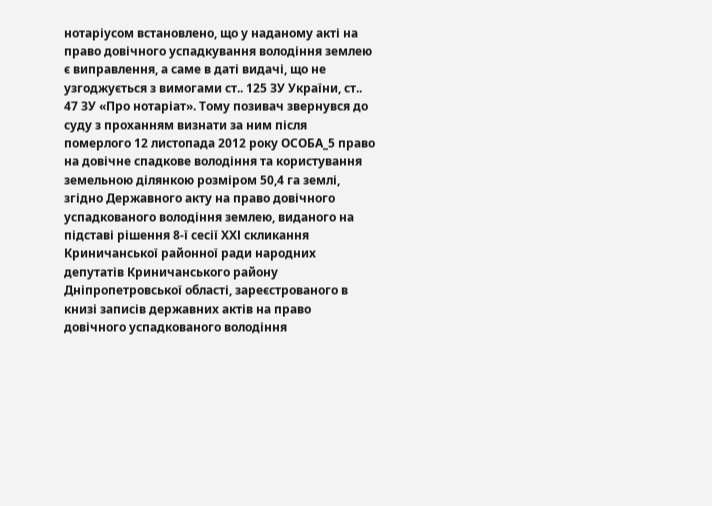нотаріусом встановлено, що у наданому акті на право довічного успадкування володіння землею є виправлення, а саме в даті видачі, що не узгоджується з вимогами ст.. 125 ЗУ України, ст.. 47 ЗУ «Про нотаріат». Тому позивач звернувся до суду з проханням визнати за ним після померлого 12 листопада 2012 року ОСОБА_5 право на довічне спадкове володіння та користування земельною ділянкою розміром 50,4 га землі, згідно Державного акту на право довічного успадкованого володіння землею, виданого на підставі рішення 8-ї сесії ХХІ скликання Криничанської районної ради народних депутатів Криничанського району Дніпропетровської області, зареєстрованого в книзі записів державних актів на право довічного успадкованого володіння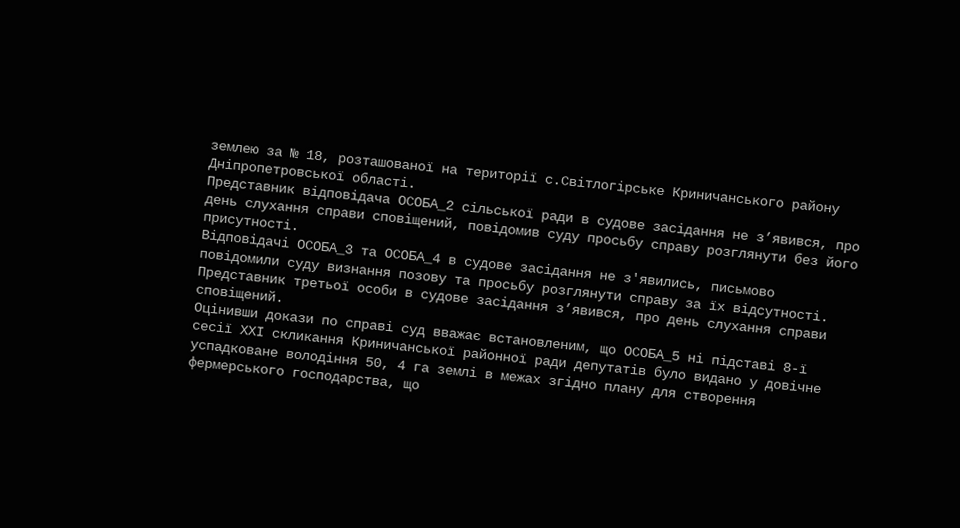землею за № 18, розташованої на території с.Світлогірське Криничанського району Дніпропетровської області.
Представник відповідача ОСОБА_2 сільської ради в судове засідання не з’явився, про день слухання справи сповіщений, повідомив суду просьбу справу розглянути без його присутності.
Відповідачі ОСОБА_3 та ОСОБА_4 в судове засідання не з'явились, письмово повідомили суду визнання позову та просьбу розглянути справу за їх відсутності.
Представник третьої особи в судове засідання з’явився, про день слухання справи сповіщений.
Оцінивши докази по справі суд вважає встановленим, що ОСОБА_5 ні підставі 8-ї сесії ХХІ скликання Криничанської районної ради депутатів було видано у довічне успадковане володіння 50, 4 га землі в межах згідно плану для створення фермерського господарства, що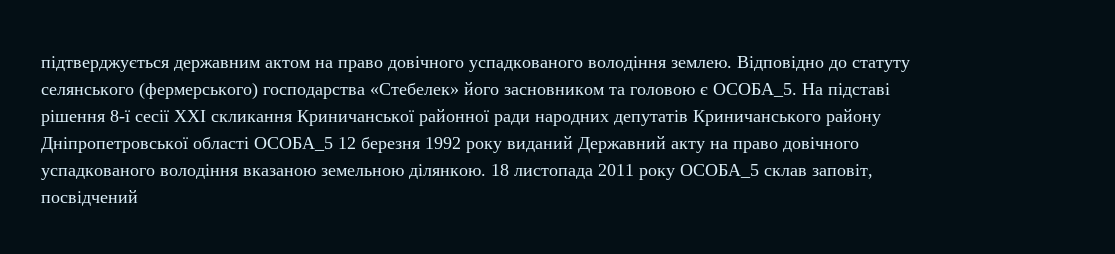підтверджується державним актом на право довічного успадкованого володіння землею. Відповідно до статуту селянського (фермерського) господарства «Стебелек» його засновником та головою є ОСОБА_5. На підставі рішення 8-ї сесії ХХІ скликання Криничанської районної ради народних депутатів Криничанського району Дніпропетровської області ОСОБА_5 12 березня 1992 року виданий Державний акту на право довічного успадкованого володіння вказаною земельною ділянкою. 18 листопада 2011 року ОСОБА_5 склав заповіт, посвідчений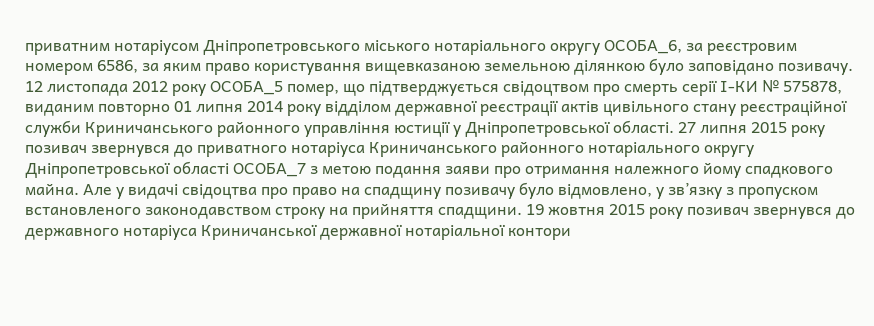приватним нотаріусом Дніпропетровського міського нотаріального округу ОСОБА_6, за реєстровим номером 6586, за яким право користування вищевказаною земельною ділянкою було заповідано позивачу. 12 листопада 2012 року ОСОБА_5 помер, що підтверджується свідоцтвом про смерть серії І-КИ № 575878, виданим повторно 01 липня 2014 року відділом державної реєстрації актів цивільного стану реєстраційної служби Криничанського районного управління юстиції у Дніпропетровської області. 27 липня 2015 року позивач звернувся до приватного нотаріуса Криничанського районного нотаріального округу Дніпропетровської області ОСОБА_7 з метою подання заяви про отримання належного йому спадкового майна. Але у видачі свідоцтва про право на спадщину позивачу було відмовлено, у зв’язку з пропуском встановленого законодавством строку на прийняття спадщини. 19 жовтня 2015 року позивач звернувся до державного нотаріуса Криничанської державної нотаріальної контори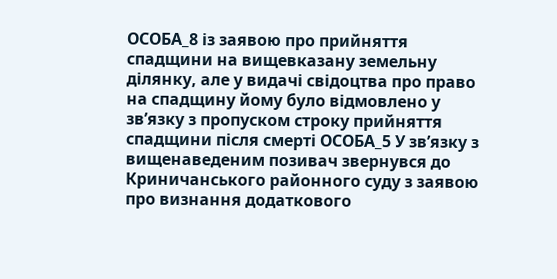ОСОБА_8 із заявою про прийняття спадщини на вищевказану земельну ділянку, але у видачі свідоцтва про право на спадщину йому було відмовлено у зв’язку з пропуском строку прийняття спадщини після смерті ОСОБА_5 У зв’язку з вищенаведеним позивач звернувся до Криничанського районного суду з заявою про визнання додаткового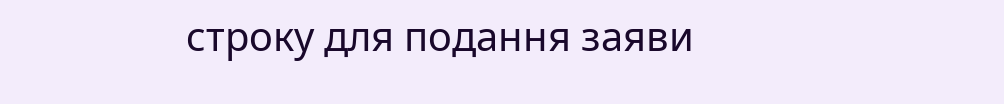строку для подання заяви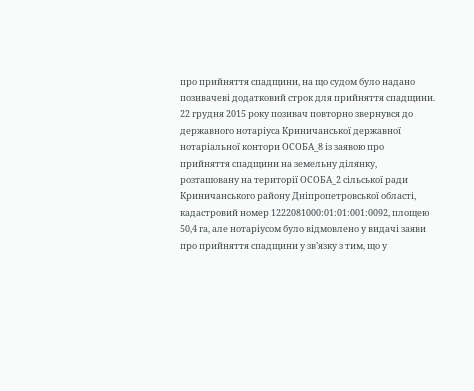про прийняття спадщини, на що судом було надано позивачеві додатковий строк для прийняття спадщини. 22 грудня 2015 року позивач повторно звернувся до державного нотаріуса Криничанської державної нотаріальної контори ОСОБА_8 із заявою про прийняття спадщини на земельну ділянку, розташовану на території ОСОБА_2 сільської ради Криничанського району Дніпропетровської області, кадастровий номер 1222081000:01:01:001:0092, площею 50,4 га, але нотаріусом було відмовлено у видачі заяви про прийняття спадщини у зв’язку з тим, що у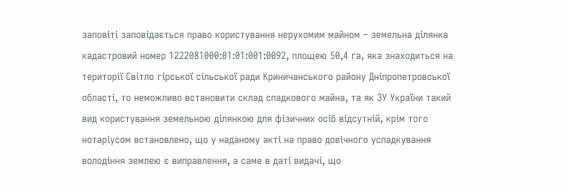заповіті заповідається право користування нерухомим майном – земельна ділянка кадастровий номер 1222081000:01:01:001:0092, площею 50,4 га, яка знаходиться на території Світло гірської сільської ради Криничанського району Дніпропетровської області, то неможливо встановити склад спадкового майна, та як ЗУ України такий вид користування земельною ділянкою для фізичних осіб відсутній, крім того нотаріусом встановлено, що у наданому акті на право довічного успадкування володіння землею є виправлення, а саме в даті видачі, що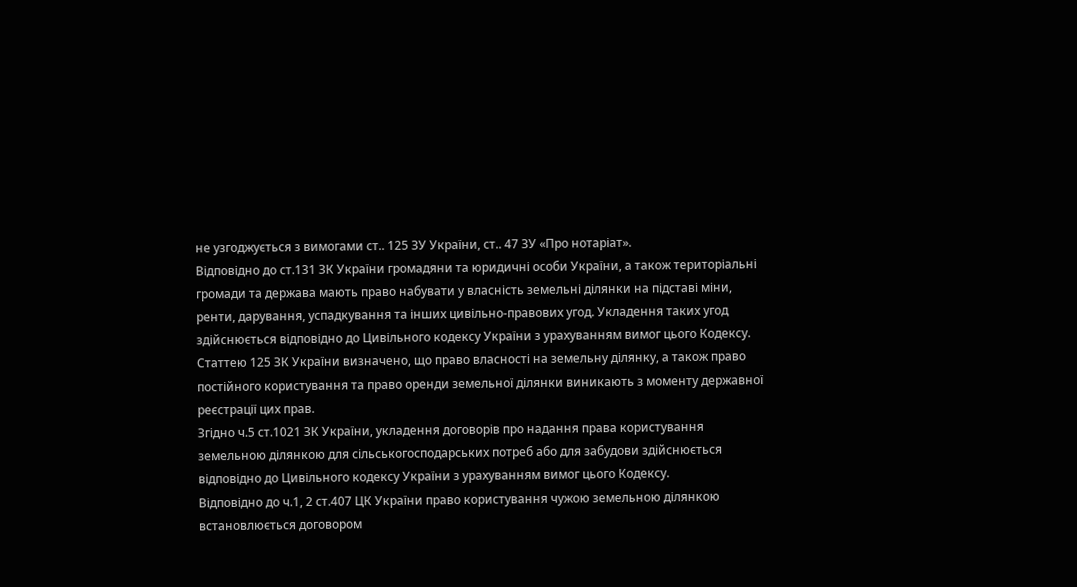не узгоджується з вимогами ст.. 125 ЗУ України, ст.. 47 ЗУ «Про нотаріат».
Відповідно до ст.131 ЗК України громадяни та юридичні особи України, а також територіальні громади та держава мають право набувати у власність земельні ділянки на підставі міни, ренти, дарування, успадкування та інших цивільно-правових угод. Укладення таких угод здійснюється відповідно до Цивільного кодексу України з урахуванням вимог цього Кодексу.
Статтею 125 ЗК України визначено, що право власності на земельну ділянку, а також право постійного користування та право оренди земельної ділянки виникають з моменту державної реєстрації цих прав.
Згідно ч.5 ст.1021 ЗК України, укладення договорів про надання права користування земельною ділянкою для сільськогосподарських потреб або для забудови здійснюється відповідно до Цивільного кодексу України з урахуванням вимог цього Кодексу.
Відповідно до ч.1, 2 ст.407 ЦК України право користування чужою земельною ділянкою встановлюється договором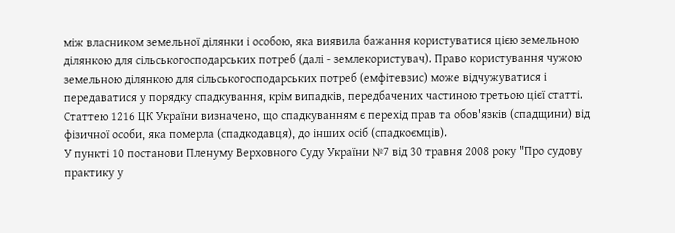між власником земельної ділянки і особою, яка виявила бажання користуватися цією земельною ділянкою для сільськогосподарських потреб (далі - землекористувач). Право користування чужою земельною ділянкою для сільськогосподарських потреб (емфітевзис) може відчужуватися і передаватися у порядку спадкування, крім випадків, передбачених частиною третьою цієї статті.
Статтею 1216 ЦК України визначено, що спадкуванням є перехід прав та обов'язків (спадщини) від фізичної особи, яка померла (спадкодавця), до інших осіб (спадкоємців).
У пункті 10 постанови Пленуму Верховного Суду України №7 від 30 травня 2008 року "Про судову практику у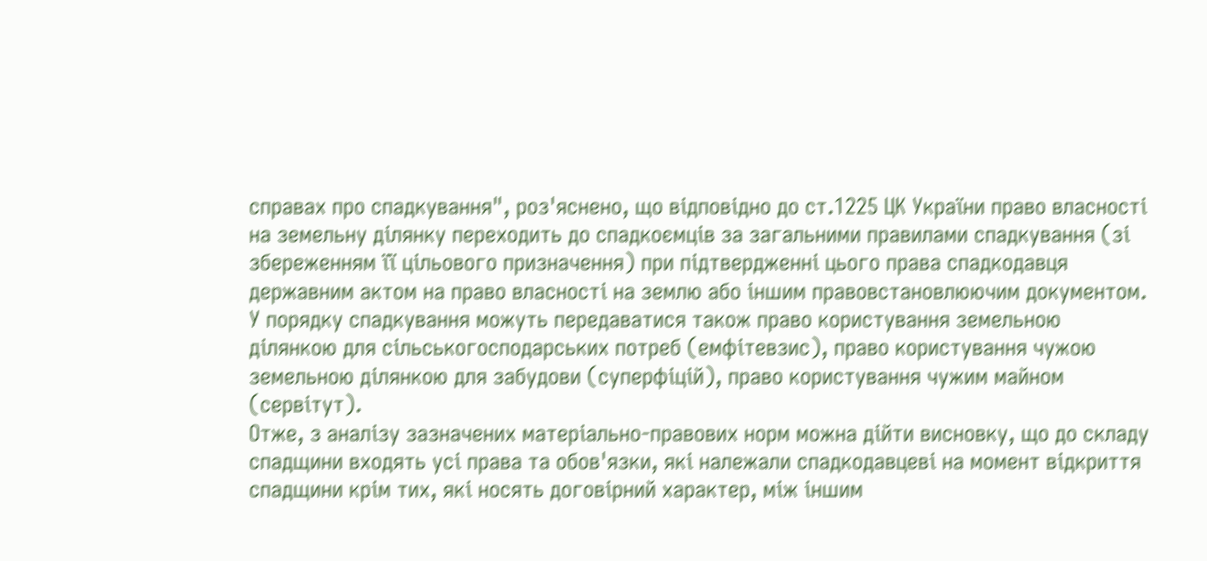справах про спадкування", роз'яснено, що відповідно до ст.1225 ЦК України право власності на земельну ділянку переходить до спадкоємців за загальними правилами спадкування (зі збереженням її цільового призначення) при підтвердженні цього права спадкодавця державним актом на право власності на землю або іншим правовстановлюючим документом. У порядку спадкування можуть передаватися також право користування земельною ділянкою для сільськогосподарських потреб (емфітевзис), право користування чужою земельною ділянкою для забудови (суперфіцій), право користування чужим майном (сервітут).
Отже, з аналізу зазначених матеріально-правових норм можна дійти висновку, що до складу спадщини входять усі права та обов'язки, які належали спадкодавцеві на момент відкриття спадщини крім тих, які носять договірний характер, між іншим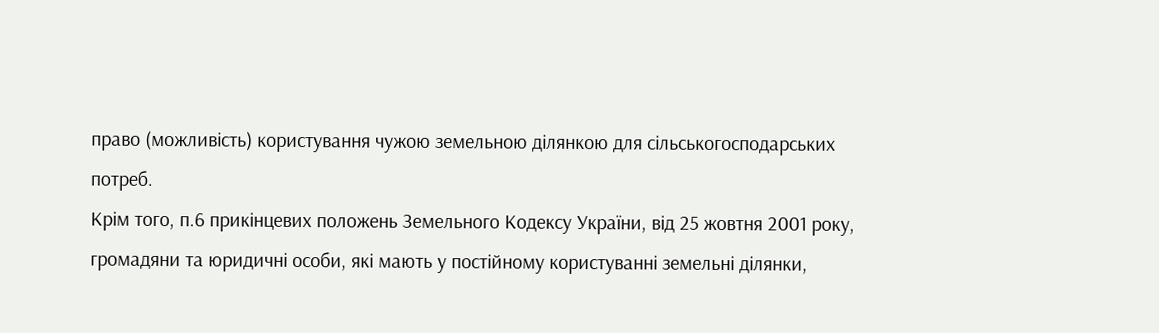право (можливість) користування чужою земельною ділянкою для сільськогосподарських потреб.
Крім того, п.6 прикінцевих положень Земельного Кодексу України, від 25 жовтня 2001 року, громадяни та юридичні особи, які мають у постійному користуванні земельні ділянки,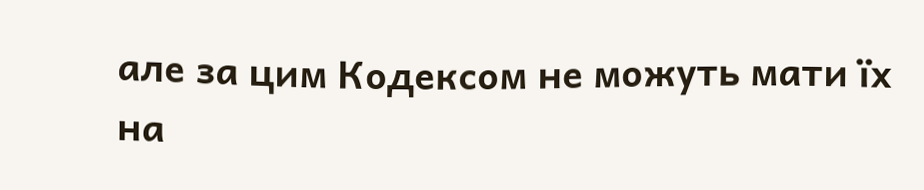але за цим Кодексом не можуть мати їх на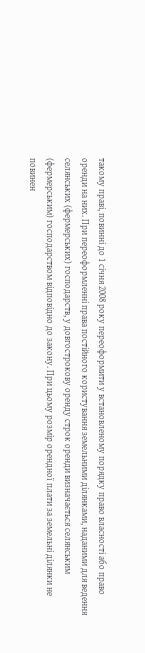такому праві, повинні до 1 січня 2008 року переоформити у встановленому порядку право власності або право оренди на них. При переоформленні права постійного користування земельними ділянками, наданими для ведення селянських (фермерських) господарств, у довгострокову оренду строк оренди визначається селянським (фермерським) господарством відповідно до закону. При цьому розмір орендної плати за земельні ділянки не повинен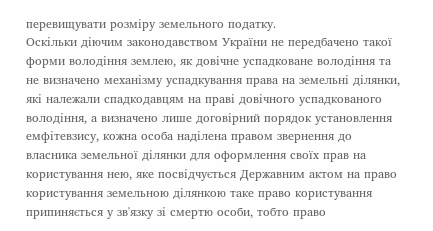перевищувати розміру земельного податку.
Оскільки діючим законодавством України не передбачено такої форми володіння землею, як довічне успадковане володіння та не визначено механізму успадкування права на земельні ділянки, які належали спадкодавцям на праві довічного успадкованого володіння, а визначено лише договірний порядок установлення емфітевзису, кожна особа наділена правом звернення до власника земельної ділянки для оформлення своїх прав на користування нею, яке посвідчується Державним актом на право користування земельною ділянкою таке право користування припиняється у зв'язку зі смертю особи, тобто право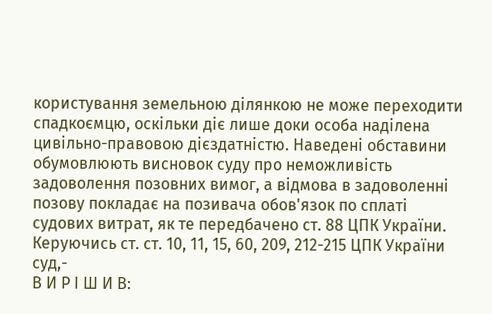користування земельною ділянкою не може переходити спадкоємцю, оскільки діє лише доки особа наділена цивільно-правовою дієздатністю. Наведені обставини обумовлюють висновок суду про неможливість задоволення позовних вимог, а відмова в задоволенні позову покладає на позивача обов'язок по сплаті судових витрат, як те передбачено ст. 88 ЦПК України.
Керуючись ст. ст. 10, 11, 15, 60, 209, 212-215 ЦПК України суд,-
В И Р І Ш И В: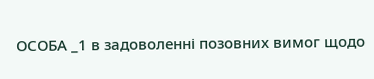ОСОБА _1 в задоволенні позовних вимог щодо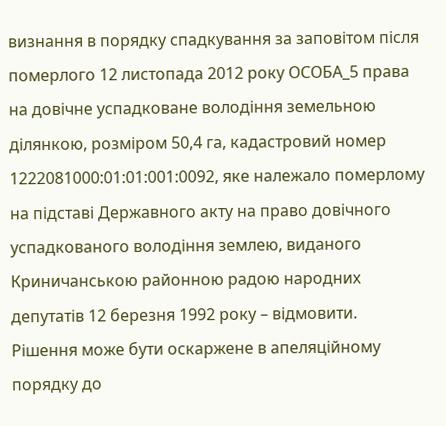визнання в порядку спадкування за заповітом після померлого 12 листопада 2012 року ОСОБА_5 права на довічне успадковане володіння земельною ділянкою, розміром 50,4 га, кадастровий номер 1222081000:01:01:001:0092, яке належало померлому на підставі Державного акту на право довічного успадкованого володіння землею, виданого Криничанською районною радою народних депутатів 12 березня 1992 року – відмовити.
Рішення може бути оскаржене в апеляційному порядку до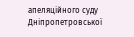апеляційного суду Дніпропетровської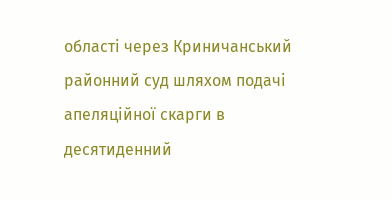області через Криничанський районний суд шляхом подачі апеляційної скарги в десятиденний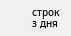строк з дня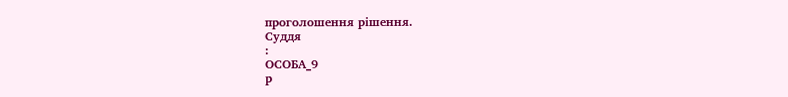проголошення рішення.
Суддя
:
ОСОБА_9
р